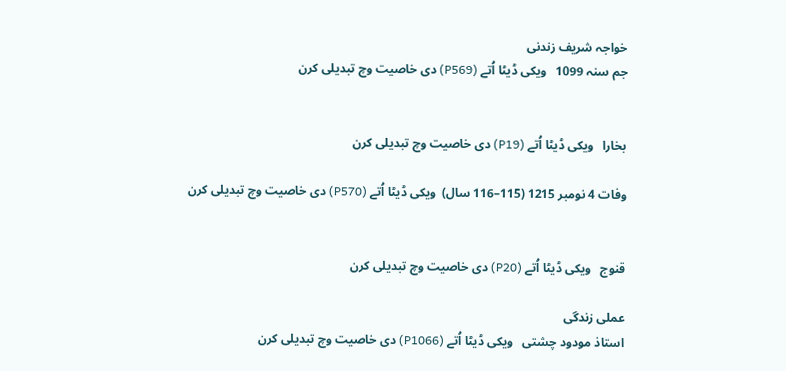خواجہ شریف زندنی
جم سنہ 1099   ویکی ڈیٹا اُتے (P569) دی خاصیت وچ تبدیلی کرن


بخارا   ویکی ڈیٹا اُتے (P19) دی خاصیت وچ تبدیلی کرن

وفات 4 نومبر 1215 (115–116 سال)  ویکی ڈیٹا اُتے (P570) دی خاصیت وچ تبدیلی کرن


قنوج   ویکی ڈیٹا اُتے (P20) دی خاصیت وچ تبدیلی کرن

عملی زندگی
استاذ مودود چشتی   ویکی ڈیٹا اُتے (P1066) دی خاصیت وچ تبدیلی کرن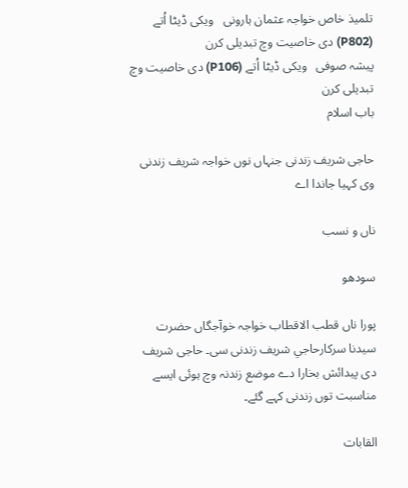تلمیذ خاص خواجہ عثمان ہارونی   ویکی ڈیٹا اُتے (P802) دی خاصیت وچ تبدیلی کرن
پیشہ صوفی   ویکی ڈیٹا اُتے (P106) دی خاصیت وچ تبدیلی کرن
باب اسلام

حاجی شریف زندنی جنہاں نوں خواجہ شریف زندنی وی کہیا جاندا اے

ناں و نسب

سودھو

پورا ناں قطب الاقطاب خواجہ خوآجگاں حضرت سیدنا سرکارحاجي شریف زندنی سی۔ حاجی شریف دی پیدائش بخارا دے موضع زندنہ وچ ہوئی ايسے مناسبت توں زندنی کہے گئے۔

القابات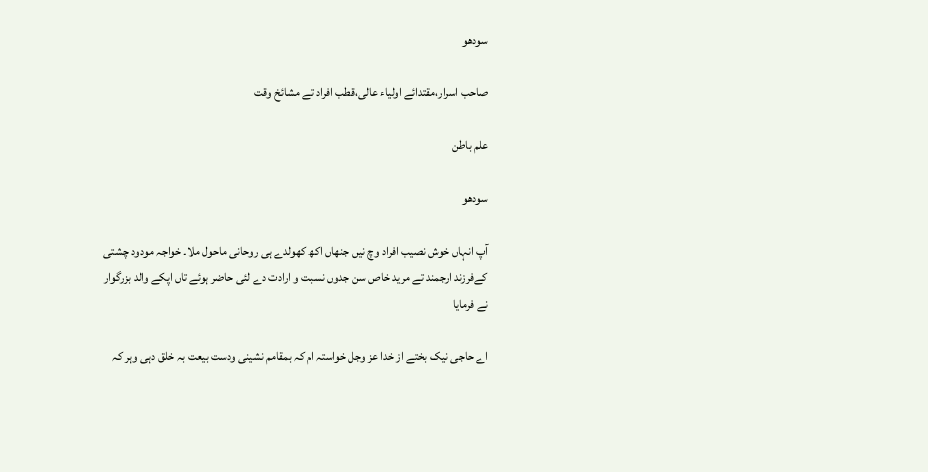سودھو

صاحب اسرار،مقتدائے اولیاء عالی،قطب افراد تے مشائخ وقت

علم باطن

سودھو

آپ انہاں خوش نصیب افراد وچ نيں جنھاں اکھ کھولدے ہی روحانی ماحول ملا۔ خواجہ مودود چشتی کےفرزند ارجمند تے مرید خاص سن جدوں نسبت و ارادت دے لئی حاضر ہوئے تاں اپکے والد بزرگوار نے فرمایا

اے حاجی نیک بختے از خدا عز وجل خواستہ ام کہ بمقامم نشینی ودست بیعت بہ خلق دہی وہر کہ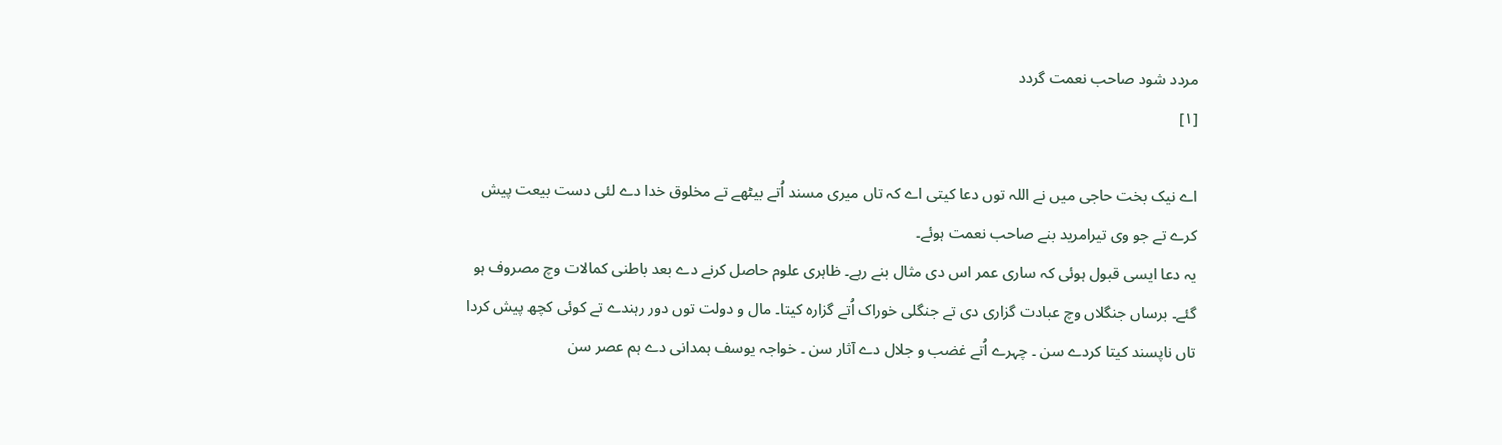مردد شود صاحب نعمت گردد
[۱]

اے نیک بخت حاجی ميں نے اللہ توں دعا کيتی اے کہ تاں میری مسند اُتے بیٹھے تے مخلوق خدا دے لئی دست بیعت پیش کرے تے جو وی تیرامرید بنے صاحب نعمت ہوئے۔
یہ دعا ایسی قبول ہوئی کہ ساری عمر اس دی مثال بنے رہے۔ ظاہری علوم حاصل کرنے دے بعد باطنی کمالات وچ مصروف ہو گئے۔ برساں جنگلاں وچ عبادت گزاری دی تے جنگلی خوراک اُتے گزارہ کيتا۔ مال و دولت توں دور رہندے تے کوئی کچھ پیش کردا تاں ناپسند کيتا کردے سن ۔ چہرے اُتے غضب و جلال دے آثار سن ۔ خواجہ یوسف ہمدانی دے ہم عصر سن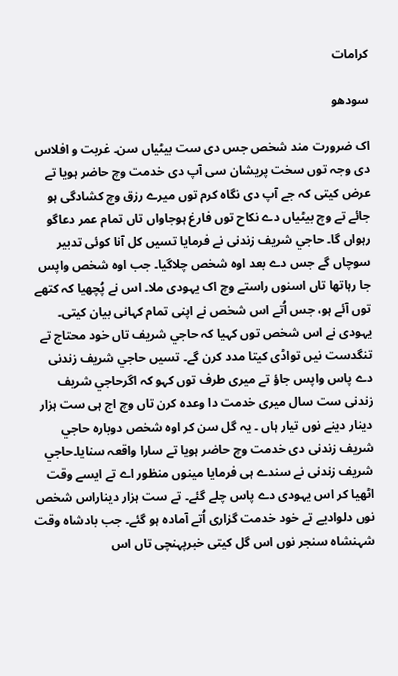کرامات

سودھو

اک ضرورت مند شخص جس دی ست بیٹیاں سن۔ غربت و افلاس دی وجہ توں سخت پریشان سی آپ دی خدمت وچ حاضر ہويا تے عرض کيتی کہ جے آپ دی نگاہ کرم توں میرے رزق وچ کشادگی ہو جائے تے وچ بیٹیاں دے نکاح توں فارغ ہوجاواں تاں تمام عمر دعاگو رہواں گا۔ حاجي شریف زندنی نے فرمایا تسيں کل آنا کوئی تدبیر سوچاں گے جس دے بعد اوہ شخص چلاگیا۔ جب اوہ شخص واپس جا رہاتھا تاں اسنوں راستے وچ اک یہودی ملا۔ اس نے پُچھیا کہ کتھے توں آئے ہو، جس اُتے اس شخص نے اپنی تمام کہانی بیان کيتی۔ یہودی نے اس شخص توں کہیا کہ حاجي شریف تاں خود محتاج تے تنگدست نيں تواڈی کيتا مدد کرن گے۔ تسيں حاجي شریف زندنی دے پاس واپس جاؤ تے میری طرف توں کہو کہ اگرحاجي شریف زندنی ست سال میری خدمت دا وعدہ کرن تاں وچ اج ہی ست ہزار دینار دینے نوں تیار ہاں ۔ یہ گل سن کر اوہ شخص دوبارہ حاجي شریف زندنی دی خدمت وچ حاضر ہويا تے سارا واقعہ سنایا۔حاجي شریف زندنی نے سندے ہی فرمایا مینوں منظور اے تے ايسے وقت اٹھیا کر اس یہودی دے پاس چلے گئے۔ تے ست ہزار دیناراس شخص نوں دلوادیے تے خود خدمت گزاری اُتے آمادہ ہو گئے۔ جب بادشاہ وقت شہنشاہ سنجر نوں اس گل کيتی خبرپہنچی تاں اس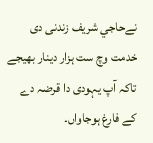نےحاجي شریف زندنی دی خدمت وچ ست ہزار دینار بھیجے تاکہ آپ یہودی دا قرضہ دے کے فارغ ہوجاواں۔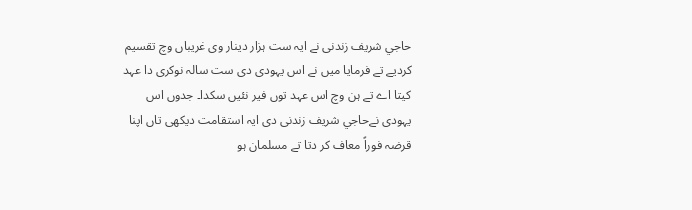حاجي شریف زندنی نے ایہ ست ہزار دینار وی غریباں وچ تقسیم کردیے تے فرمایا ميں نے اس یہودی دی ست سالہ نوکری دا عہد کيتا اے تے ہن وچ اس عہد توں فیر نئيں سکدا۔ جدوں اس یہودی نےحاجي شریف زندنی دی ایہ استقامت دیکھی تاں اپنا قرضہ فوراً معاف کر دتا تے مسلمان ہو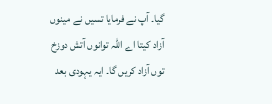گیا۔ آپ نے فرمایا تسيں نے مینوں آزاد کيتا اے اللہ توانوں آتش دوزخ توں آزاد کريں گا۔ ایہ یہودی بعد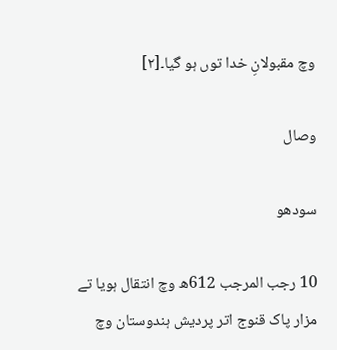وچ مقبولانِ خدا توں ہو گیا۔[۲]

وصال

سودھو

10 رجب المرجب 612ھ وچ انتقال ہويا تے مزار پاک قنوج اتر پردیش ہندوستان وچ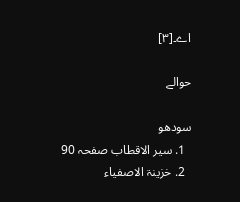اے۔[۳]

حوالے

سودھو
  1. سیر الاقطاب صفحہ 90
  2. خزینۃ الاصفیاء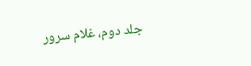جلد دوم، غلام سرور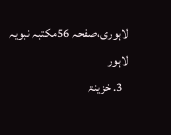لاہوری،صفحہ 56مکتبہ نبویہ لاہور
  3. خزینۃ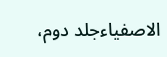الاصفیاءجلد دوم،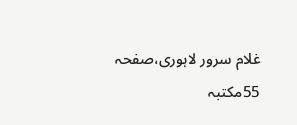غلام سرور لاہوری،صفحہ 55مکتبہ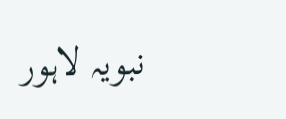نبویہ لاہور